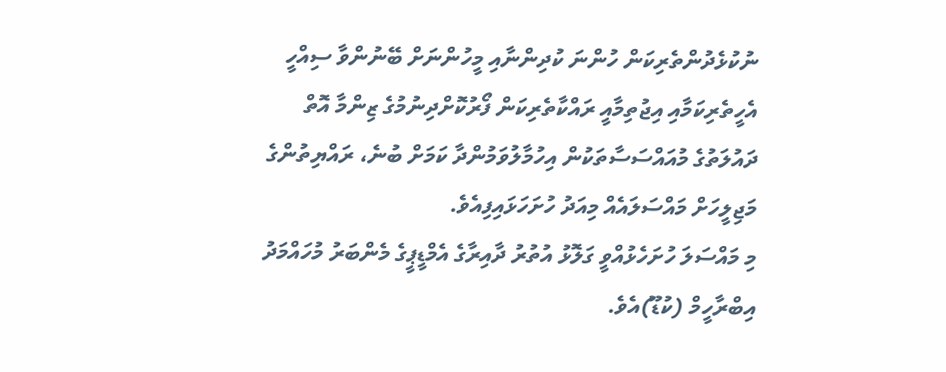ނުކުޅެދުންތެރިކަން ހުންނަ ކުދިންނާއި މީހުންނަށް ބޭނުންވާ ސިއްހީ އެހީތެރިކަމާއި އިޖުތިމާއީ ރައްކާތެރިކަން ފޯރުކޮށްދިނުމުގެ ޒިންމާ އޮތް ދައުލަތުގެ މުއައްސަސާތަކުން އިހުމާލުވަމުންދާ ކަމަށް ބުނެ، ރައްޔިތުންގެ މަޖިލީހަށް މައްސަލައެއް މިއަދު ހުށަހަޅައިފިއެވެ.
މި މައްސަލަ ހުށަހެޅުއްވީ ގަލޮޅު އުތުރު ދާއިރާގެ އެމްޑީޕީގެ މެންބަރު މުހައްމަދު އިބްރާހީމް (ކުޑޫ)އެވެ.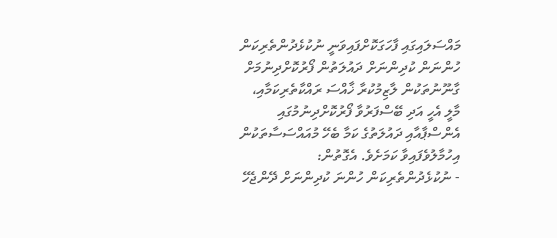މައްސަލައިގައި ފާހަގަކޮށްފައިވަނީ ނުކުޅެދުންތެރިކަން ހުންނަން ކުދިންނަށް ދައުލަތުން ފޯރުކޮށްދިނުމަށް ގާނޫނުތަކުން ލާޒިމުކުރާ ޚާއްސަ ރައްކާތެރިކަމާއި، މާލީ އެހީ އަދި ބޭސްފަރުވާ ފޯރުކޮށްދިނުމުގައި އެންސްޕާއާއި ދައުލަތުގެ ކަމާ ބެހޭ މުއައްސަސާތަކުން އިހުމާލުވެފައިވާ ކަމަށެވެ. އެގޮތުން:
- ނުކުޅެދުންތެރިކަން ހުންނަ ކުދިންނަށް ދޭންޖެހޭ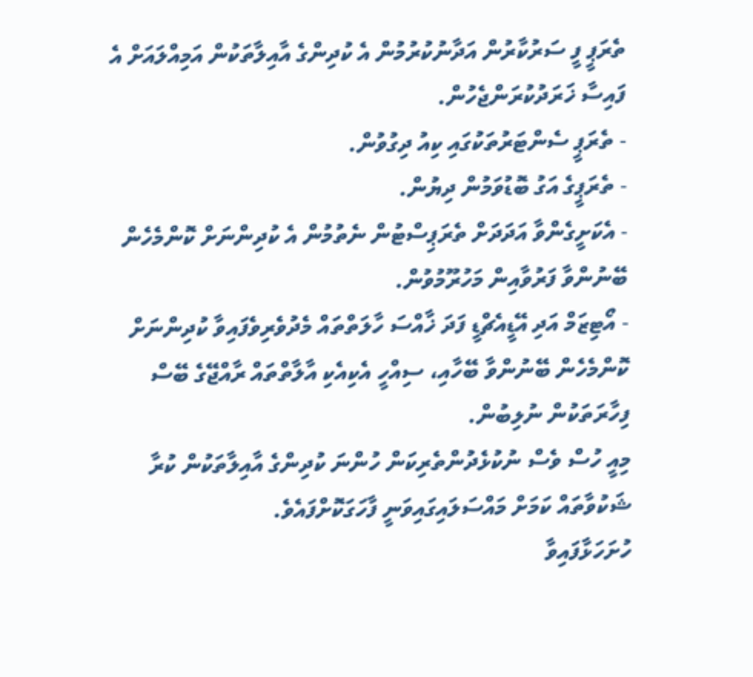ތެރަޕީ ފީ ސަރުކާރުން އަދާނުކުރުމުން އެ ކުދިންގެ އާއިލާތަކުން އަމިއްލައަށް އެ ފައިސާ ޚަރަދުކުރަންޖެހުން.
- ތެރަޕީ ސެންޓަރުތަކުގައި ކިއު ދިގުވުން.
- ތެރަޕީގެ އަގު ބޮޑުވަމުން ދިޔުން.
- އެކަށީގެންވާ އަދަދަށް ތެރަޕިސްޓުން ނެތުމުން އެ ކުދިންނަށް ކޮންމެހެން ބޭނުންވާ ފަރުވާއިން މަހުރޫމުވުން.
- އޯޓިޒަމް އަދި އޭޑީއެޗްޑީ ފަދަ ޚާއްސަ ހާލަތްތައް މެދުވެރިވެފައިވާ ކުދިންނަށް ކޮންމެހެން ބޭނުންވާ ބޭހާއި، ސިއްހީ އެކިއެކި އާލާތްތައް ރާއްޖޭގެ ބޭސް ފިހާރަތަކުން ނުލިބުން.
މިއީ ހުސް ވެސް ނުކުޅެދުންތެރިކަން ހުންނަ ކުދިންގެ އާއިލާތަކުން ކުރާ ޝަކުވާތައް ކަމަށް މައްސަލައިގައިވަނީ ފާހަގަކޮށްފައެވެ.
ހުށަހަޅާފައިވާ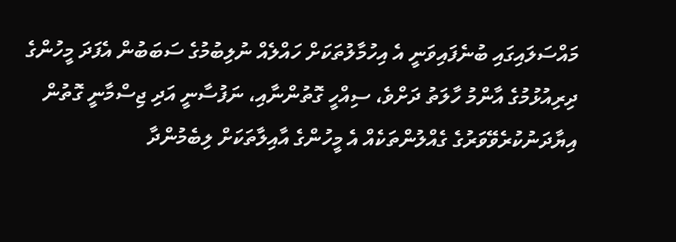މައްސަލައިގައި ބުނެފައިވަނީ އެ އިހުމާލުތަކަށް ހައްލެއް ނުލިބުމުގެ ސަބަބުން އެފަދަ މީހުންގެ ދިރިއުޅުމުގެ އާންމު ހާލަތު ދަށްވެ، ސިއްހީ ގޮތުންނާއި، ނަފުސާނީ އަދި ޖިސްމާނީ ގޮތުން އިޔާދަނުކުރެވޭވަރުގެ ގެއްލުންތަކެއް އެ މީހުންގެ އާއިލާތަކަށް ލިބެމުންދާ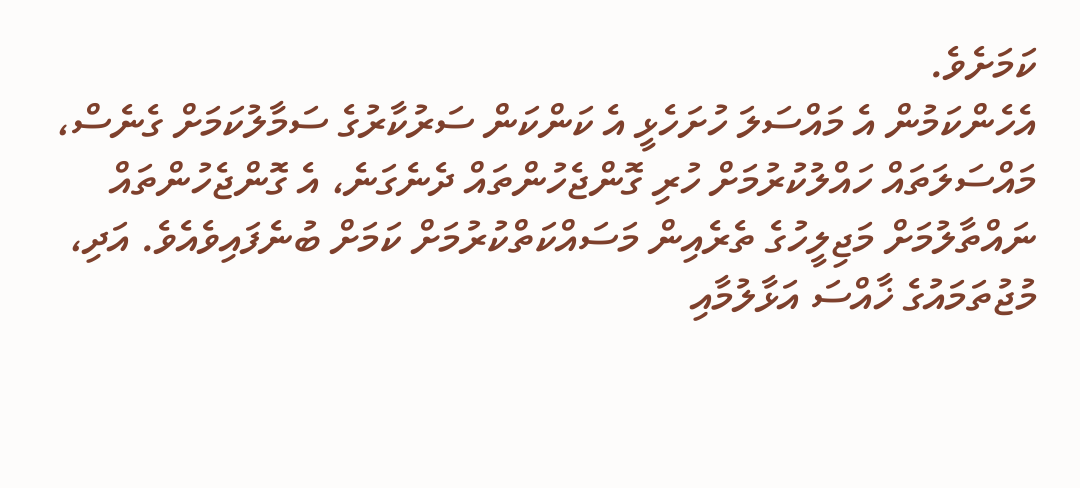ކަމަށެވެ.
އެހެންކަމުން އެ މައްސަލަ ހުށަހެޅީ އެ ކަންކަން ސަރުކާރުގެ ސަމާލުކަމަށް ގެނެސް، މައްސަލަތައް ހައްލުކުރުމަށް ހުރި ގޮންޖެހުންތައް ދެނެގަނެ، އެ ގޮންޖެހުންތައް ނައްތާލުމަށް މަޖިލީހުގެ ތެރެއިން މަސައްކަތްކުރުމަށް ކަމަށް ބުނެފައިވެއެވެ. އަދި، މުޖުތަމައުގެ ޚާއްސަ އަޅާލުމާއި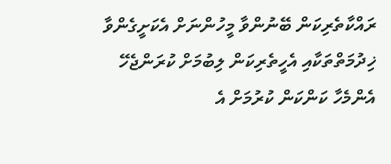ރައްކާތެރިކަން ބޭނުންވާ މީހުންނަށް އެކަށީގެންވާ ޚިދުމަތްތަކާއި އެހީތެރިކަން ލިބުމަށް ކުރަންޖެހޭ އެންމެހާ ކަންކަން ކުރުމަށް އެ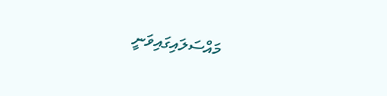މައްސަލައިގައިވަނީ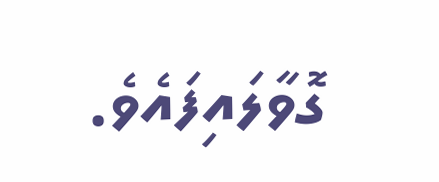ގޮވާލައިފައެވެ.